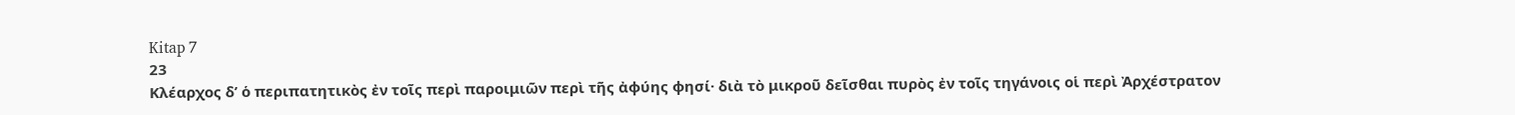Kitap 7
23
Κλέαρχος δ’ ὁ περιπατητικὸς ἐν τοῖς περὶ παροιμιῶν περὶ τῆς ἀφύης φησί· διὰ τὸ μικροῦ δεῖσθαι πυρὸς ἐν τοῖς τηγάνοις οἱ περὶ Ἀρχέστρατον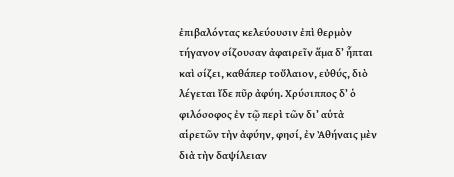ἐπιβαλόντας κελεύουσιν ἐπὶ θερμὸν τήγανον σίζουσαν ἀφαιρεῖν ἅμα δ’ ἧπται καὶ σίζει, καθάπερ τοὔλαιον, εὐθύς, διὸ λέγεται ἴδε πῦρ ἀφύη. Χρύσιππος δ’ ὁ φιλόσοφος ἐν τῷ περὶ τῶν δι’ αὑτὰ αἱρετῶν τὴν ἀφύην, φησί, ἐν Ἀθήναις μὲν διὰ τὴν δαψίλειαν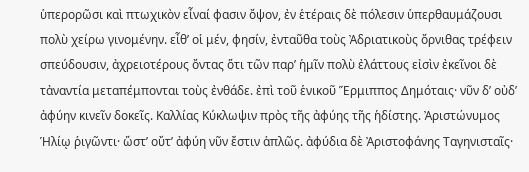ὑπερορῶσι καὶ πτωχικὸν εἶναί φασιν ὄψον, ἐν ἑτέραις δὲ πόλεσιν ὑπερθαυμάζουσι πολὺ χείρω γινομένην. εἶθ’ οἱ μέν, φησίν, ἐνταῦθα τοὺς Ἀδριατικοὺς ὄρνιθας τρέφειν σπεύδουσιν, ἀχρειοτέρους ὄντας ὅτι τῶν παρ’ ἡμῖν πολὺ ἐλάττους εἰσὶν ἐκεῖνοι δὲ τἀναντία μεταπέμπονται τοὺς ἐνθάδε. ἐπὶ τοῦ ἑνικοῦ Ἕρμιππος Δημόταις· νῦν δ’ οὐδ’ ἀφύην κινεῖν δοκεῖς. Καλλίας Κύκλωψιν πρὸς τῆς ἀφύης τῆς ἡδίστης. Ἀριστώνυμος Ἡλίῳ ῥιγῶντι· ὥστ’ οὔτ’ ἀφύη νῦν ἔστιν ἁπλῶς. ἀφύδια δὲ Ἀριστοφάνης Ταγηνισταῖς·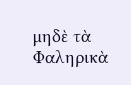μηδὲ τὰ Φαληρικὰ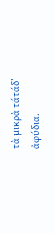τὰ μικρὰ τάτάδ’ ἀφύδια.